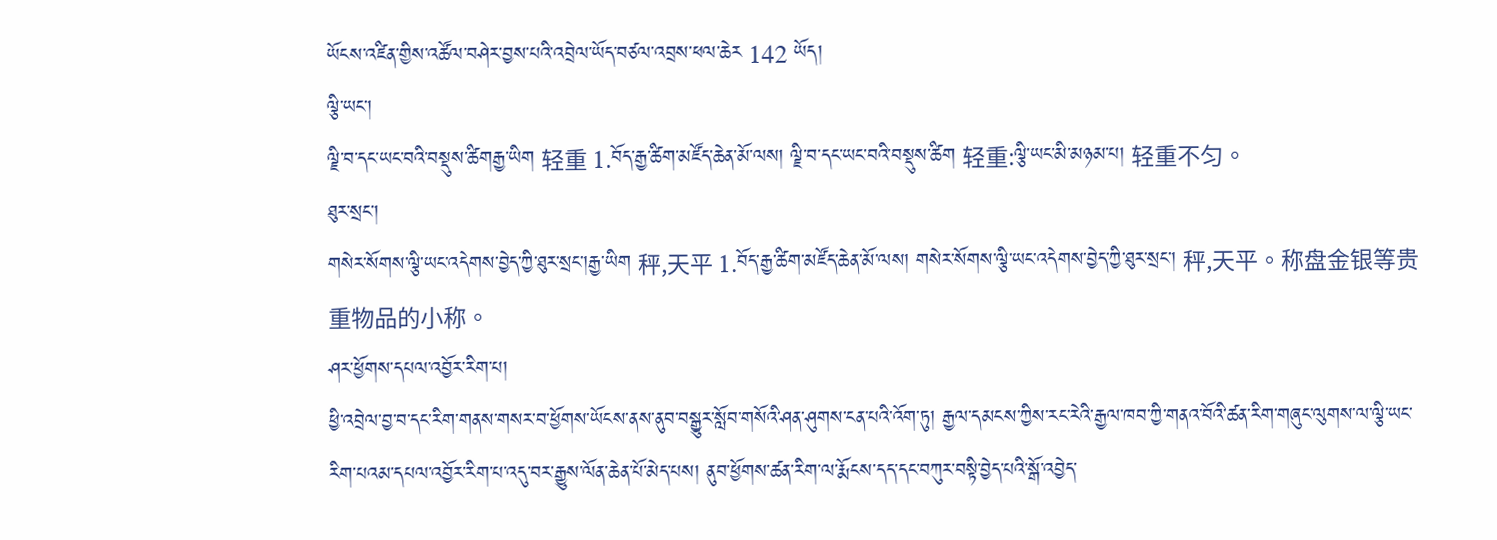ཡོངས་འཛིན་གྱིས་འཚོལ་བཤེར་བྱས་པའི་འབྲེལ་ཡོད་བཙལ་འབྲས་ཕལ་ཆེར 142 ཡོད།
ལྕི་ཡང་།
ལྗི་བ་དང་ཡང་བའི་བསྡུས་ཚིགརྒྱ་ཡིག 轻重 1.བོད་རྒྱ་ཚིག་མཛོད་ཆེན་མོ་ལས། ལྗི་བ་དང་ཡང་བའི་བསྡུས་ཚིག 轻重:ལྕི་ཡང་མི་མཉམ་པ། 轻重不匀。
ཐུར་སྲང་།
གསེར་སོགས་ལྕི་ཡང་འདེགས་བྱེད་ཀྱི་ཐུར་སྲང་།རྒྱ་ཡིག 秤,天平 1.བོད་རྒྱ་ཚིག་མཛོད་ཆེན་མོ་ལས། གསེར་སོགས་ལྕི་ཡང་འདེགས་བྱེད་ཀྱི་ཐུར་སྲང་། 秤,天平。称盘金银等贵重物品的小称。
ཤར་ཕྱོགས་དཔལ་འབྱོར་རིག་པ།
ཕྱི་འབྲེལ་བྱ་བ་དང་རིག་གནས་གསར་བ་ཕྱོགས་ཡོངས་ནས་ནུབ་བསྒྱུར་སློབ་གསོའི་ཤན་ཤུགས་ངན་པའི་འོག་ཏུ། རྒྱལ་དམངས་ཀྱིས་རང་རེའི་རྒྱལ་ཁབ་ཀྱི་གནའ་བོའི་ཚན་རིག་གཞུང་ལུགས་ལ་ལྕི་ཡང་རིག་པའམ་དཔལ་འབྱོར་རིག་པ་འདུ་བར་རྒྱུས་ལོན་ཆེན་པོ་མེད་པས། ནུབ་ཕྱོགས་ཚན་རིག་ལ་རྨོངས་དད་དང་བཀུར་བསྟི་བྱེད་པའི་སྒོ་འབྱེད་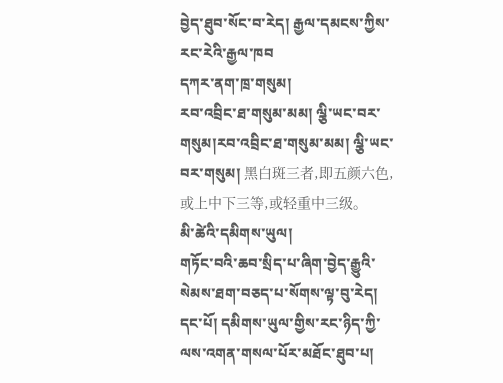བྱེད་ཐུབ་སོང་བ་རེད། རྒྱལ་དམངས་ཀྱིས་རང་རེའི་རྒྱལ་ཁབ
དཀར་ནག་ཁྲ་གསུམ།
རབ་འབྲིང་ཐ་གསུམ་མམ། ལྕི་ཡང་བར་གསུམ།རབ་འབྲིང་ཐ་གསུམ་མམ། ལྕི་ཡང་བར་གསུམ། 黑白斑三者,即五颜六色,或上中下三等,或轻重中三级。
མི་ཚེའི་དམིགས་ཡུལ།
གཏོང་བའི་ཆབ་སྲིད་པ་ཞིག་བྱེད་རྒྱུའི་སེམས་ཐག་བཅད་པ་སོགས་ལྟ་བུ་རེད། དང་པོ། དམིགས་ཡུལ་གྱིས་རང་ཉིད་ཀྱི་ལས་འགན་གསལ་པོར་མཐོང་ཐུབ་པ།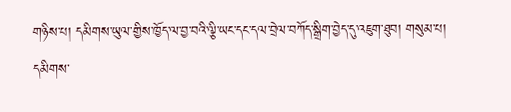གཉིས་པ། དམིགས་ཡུལ་གྱིས་ཁྱོད་ལ་བྱ་བའི་ལྕི་ཡང་དང་དལ་བྲེལ་བཀོད་སྒྲིག་བྱེད་དུ་འཇུག་ཐུབ། གསུམ་པ། དམིགས་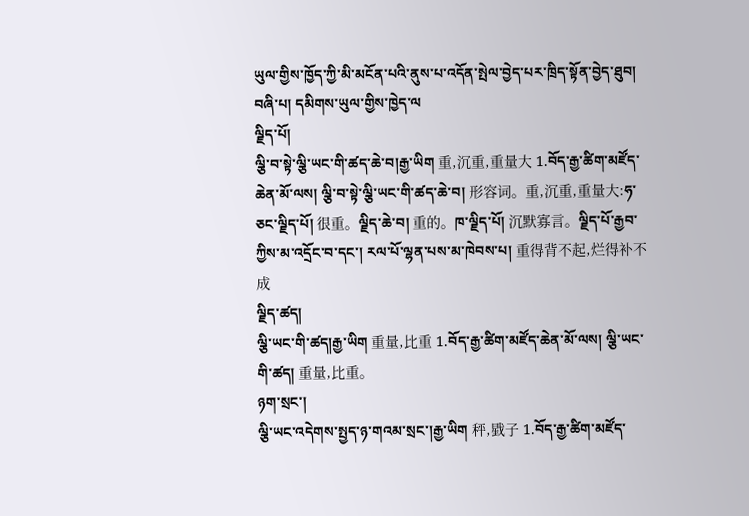ཡུལ་གྱིས་ཁྱོད་ཀྱི་མི་མངོན་པའི་ནུས་པ་འདོན་སྤེལ་བྱེད་པར་ཁྲིད་སྟོན་བྱེད་ཐུབ། བཞི་པ། དམིགས་ཡུལ་གྱིས་ཁྱེད་ལ
ལྗིད་པོ།
ལྕི་བ་སྟེ་ལྕི་ཡང་གི་ཚད་ཆེ་བ།རྒྱ་ཡིག 重,沉重,重量大 1.བོད་རྒྱ་ཚིག་མཛོད་ཆེན་མོ་ལས། ལྕི་བ་སྟེ་ལྕི་ཡང་གི་ཚད་ཆེ་བ། 形容词。重,沉重,重量大:ཧ་ཅང་ལྗིད་པོ། 很重。ལྗིད་ཆེ་བ། 重的。ཁ་ལྗིད་པོ། 沉默寡言。ལྗིད་པོ་རྒྱབ་ཀྱིས་མ་འདྲོང་བ་དང་། རལ་པོ་ལྷན་པས་མ་ཁེབས་པ། 重得背不起,烂得补不成
ལྗིད་ཚད།
ལྕི་ཡང་གི་ཚད།རྒྱ་ཡིག 重量,比重 1.བོད་རྒྱ་ཚིག་མཛོད་ཆེན་མོ་ལས། ལྕི་ཡང་གི་ཚད། 重量,比重。
ཉག་སྲང་།
ལྕི་ཡང་འདེགས་སྤྱད་ཉ་གའམ་སྲང་།རྒྱ་ཡིག 秤,戥子 1.བོད་རྒྱ་ཚིག་མཛོད་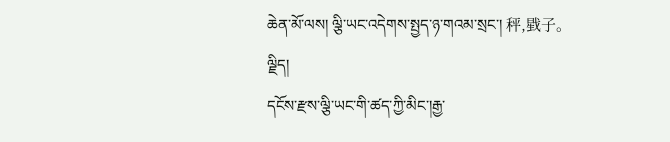ཆེན་མོ་ལས། ལྕི་ཡང་འདེགས་སྤྱད་ཉ་གའམ་སྲང་། 秤,戥子。
ལྗིད།
དངོས་རྫས་ལྕི་ཡང་གི་ཚད་ཀྱི་མིང་།རྒྱ་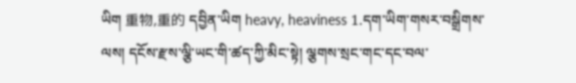ཡིག 重物,重的 དབྱིན་ཡིག heavy, heaviness 1.དག་ཡིག་གསར་བསྒྲིགས་ལས། དངོས་རྫས་ལྕི་ཡང་གི་ཚད་ཀྱི་མིང་སྟེ། ལྕགས་སྲང་གང་དང་བལ་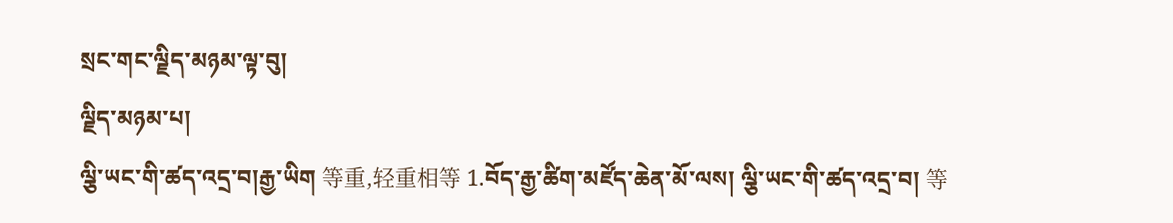སྲང་གང་ལྗིད་མཉམ་ལྟ་བུ།
ལྗིད་མཉམ་པ།
ལྕི་ཡང་གི་ཚད་འདྲ་བ།རྒྱ་ཡིག 等重,轻重相等 1.བོད་རྒྱ་ཚིག་མཛོད་ཆེན་མོ་ལས། ལྕི་ཡང་གི་ཚད་འདྲ་བ། 等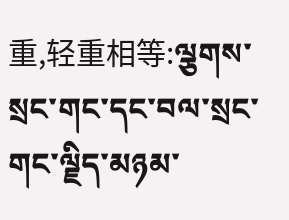重,轻重相等:ལྕགས་སྲང་གང་དང་བལ་སྲང་གང་ལྗིད་མཉམ་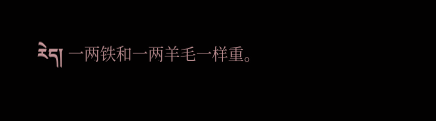རེད། 一两铁和一两羊毛一样重。